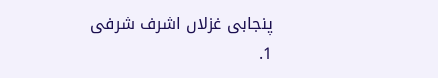پنجابی غزلاں اشرف شرفی
1.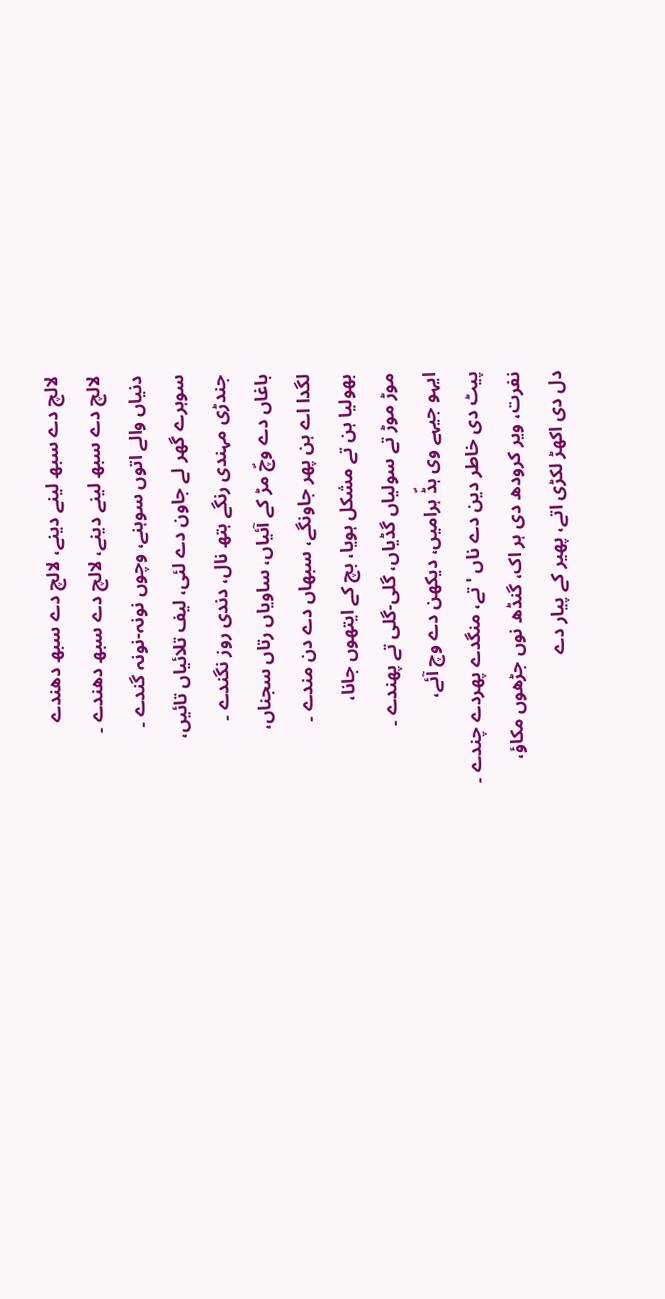لالچ دے سبھ لینے دینے، لالچ دے سبھ دھندے
لالچ دے سبھ لینے دینے، لالچ دے سبھ دھندے ۔
دنیاں والے اتوں سوہنے، وچوں نونہ-نونہ گندے ۔
سوہرے گھر لے جاون دے لئی، لیف تلائیاں تائیں،
جندڑی مہندی رنگے ہتھ نال، دندی روز نگندے ۔
باغاں دے وچّ مڑ کے آئیاں، ساویاں رتاں سجناں،
لگدا اے ہن پھر جاونگے، سبھاں دے دن مندے ۔
بھولیا ہن تے مشکل ہویا، بچ کے ایتھوں جانا،
موڑ موڑ تے سولیاں گڈیاں، گلی-گلی تے پھندے ۔
ایہو جیہے وی ہڈّ ہرامیں، دیکھن دے وچ آئے،
پیٹ دی خاطر دین دے ناں 'تے، منگدے پھردے چندے ۔
نفرت، ویر کرودھ دی ہر اک، گنڈھ نوں جڑھوں مکاؤ،
دل دی اکھڑ لکڑی اتے، پھیر کے پیار دے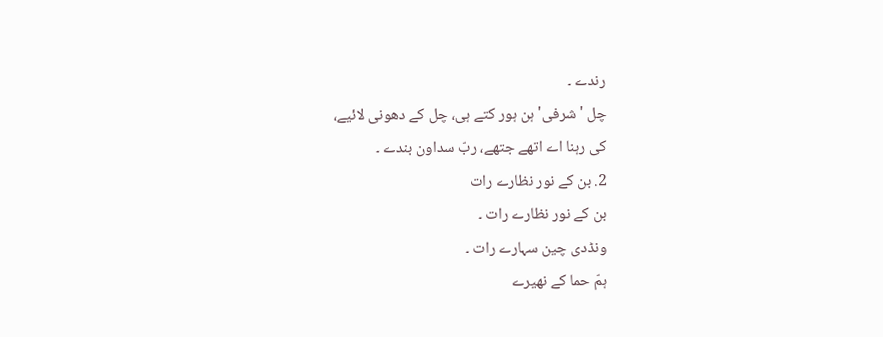رندے ۔
چل 'شرفی' ہن ہور کتے ہی، چل کے دھونی لائیے،
کی رہنا اے اتھے جتھے، ربّ سداون بندے ۔
2. بن کے نور نظارے رات
بن کے نور نظارے رات ۔
ونڈدی چین سہارے رات ۔
ہمّ حما کے نھیرے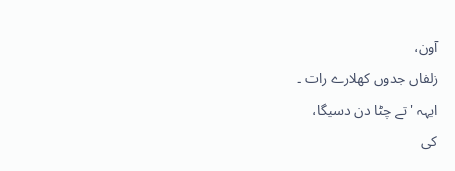آون،
زلفاں جدوں کھلارے رات ۔
ایہہ 'تے چٹا دن دسیگا،
کی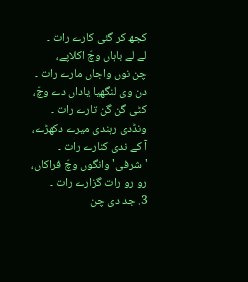کجھ کر گئی کارے رات ۔
لے لے باہاں وچّ اکلاپے،
چن نوں واجاں مارے رات ۔
دن وی لنگھیا یاداں دے وچّ،
کٹی گن گن تارے رات ۔
ونڈدی رہندی میرے دکھڑے،
آ کے ندی کنارے رات ۔
'شرفی' وانگوں وچّ فراکاں،
رو رو رات گزارے رات ۔
3. جد دی چن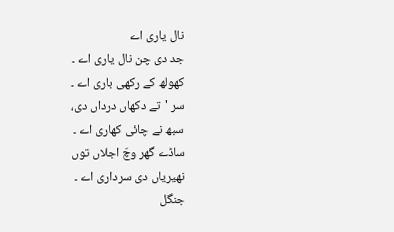نال یاری اے
جد دی چن نال یاری اے ۔
کھولھ کے رکھی باری اے ۔
سر 'تے دکھاں درداں دی،
سبھ نے چائی کھاری اے ۔
ساڈے گھر وچّ اجلاں توں
نھیریاں دی سرداری اے ۔
جنگل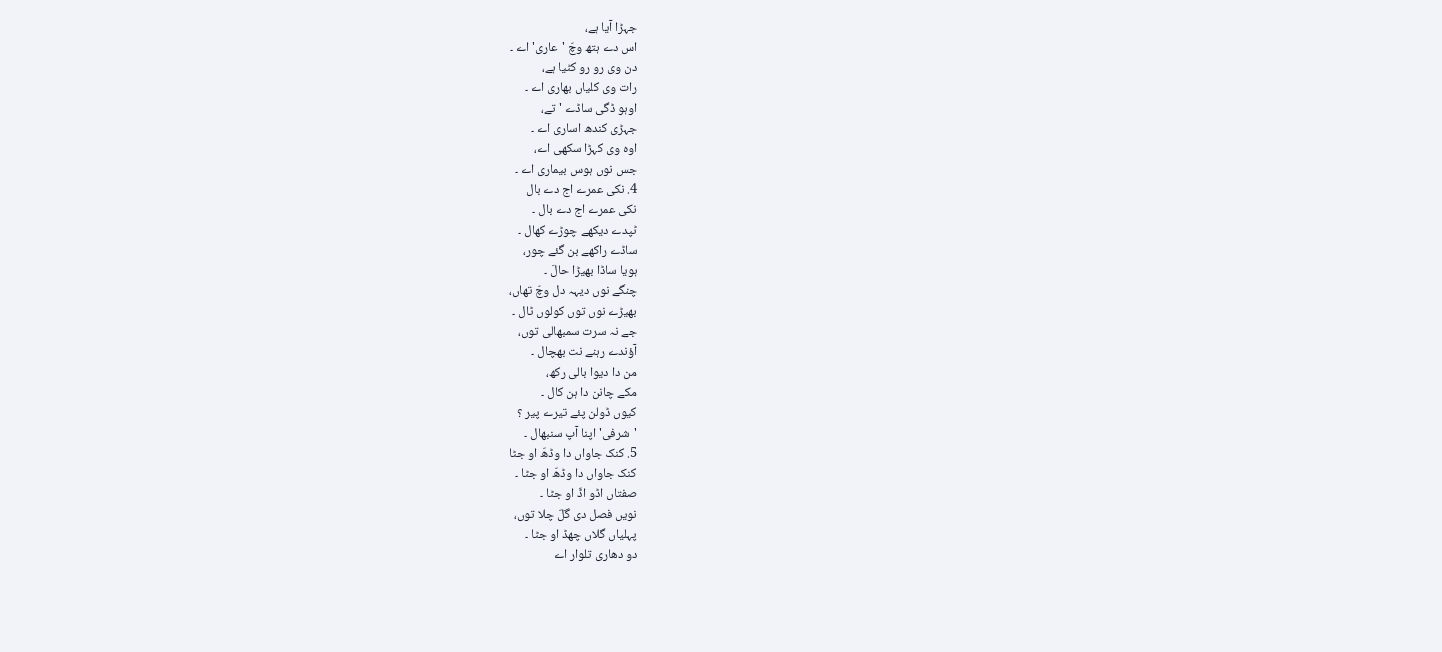جہڑا آیا ہے،
اس دے ہتھ وچّ 'عاری' اے ۔
دن وی رو رو کٹیا ہے،
رات وی کلیاں بھاری اے ۔
اوہو ڈگی ساڈے 'تے،
جہڑی کندھ اساری اے ۔
اوہ وی کہڑا سکھی اے،
جس نوں ہوس بیماری اے ۔
4. نکی عمرے اج دے بال
نکی عمرے اج دے بال ۔
ٹپدے دیکھے چوڑے کھال ۔
ساڈے راکھے بن گئے چور،
ہویا ساڈا بھیڑا حالَ ۔
چنگے نوں دیہہ دل وچّ تھاں،
بھیڑے نوں توں کولوں ٹال ۔
جے نہ سرت سمبھالی توں،
آؤندے رہنے نت بھچال ۔
من دا دیوا بالی رکھ،
مکے چانن دا ہن کال ۔
کیوں ڈولن پئے تیرے پیر ؟
'شرفی' اپنا آپ سنبھال ۔
5. کنک جاواں دا وڈھّ او جٹا
کنک جاواں دا وڈھّ او جٹا ۔
صفتاں اڈو اڈّ او جٹا ۔
نویں فصل دی گلّ چلا توں،
پہلیاں گلاں چھڈ او جٹا ۔
دو دھاری تلوار اے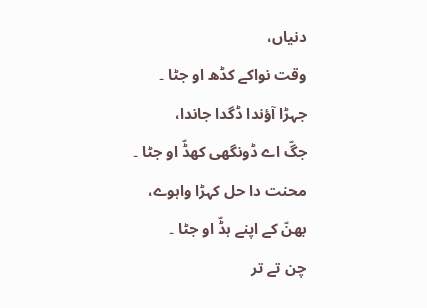دنیاں،
وقت نواکے کڈھ او جٹا ۔
جہڑا آؤندا ڈگدا جاندا،
جگّ اے ڈونگھی کھڈّ او جٹا ۔
محنت دا حل کہڑا واہوے،
بھنّ کے اپنے ہڈّ او جٹا ۔
چن تے تر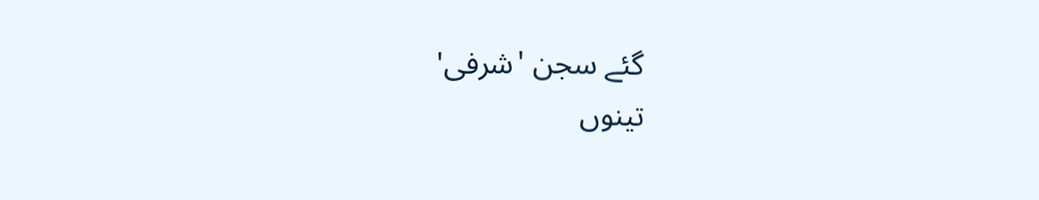گئے سجن 'شرفی'
تینوں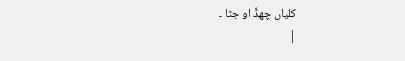کلیاں چھڈّ او جٹا ۔
|